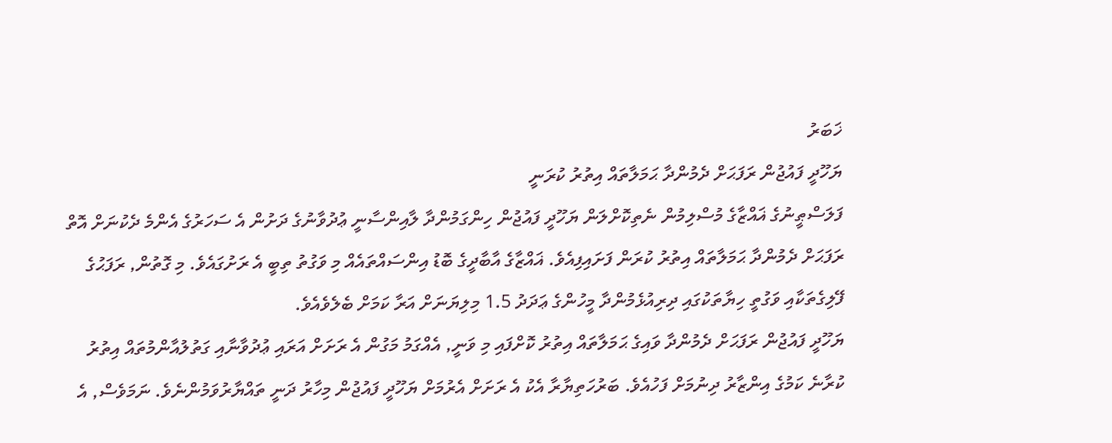ޚަބަރު
ޔަހޫދީ ފައުޖުން ރަފަޙަށް ދެމުންދާ ޙަމަލާތައް އިތުރު ކުރަނީ
ފަލަސްޠީނުގެ ޣައްޒާގެ މުސްލިމުން ނެތިކޮށްލަން ޔަހޫދީ ފައުޖުން ހިންގަމުންދާ ލާއިންސާނީ ޢުދުވާނުގެ ދަށުން އެ ސަހަރުގެ އެންމެ ދެކުނަށް އޮތް ރަފަޙަށް ދެމުންދާ ޙަމަލާތައް އިތުރު ކުރަން ފަށައިފިއެވެ. ޣައްޒާގެ އާބާދީގެ ބޮޑު އިންސައްތައެއް މި ވަގުތު ތިބީ އެ ރަށުގައެވެ. މި ގޮތުން, ރަފަޙުގެ ފޭލިގެތަކާއި ވަގުތީ ހިޔާތަކުގައި ދިރިއުޅެމުންދާ މީހުންގެ ޢަދަދު 1.5 މިލިޔަނަށް އަރާ ކަމަށް ބެލެވެއެވެ.
ޔަހޫދީ ފައުޖުން ރަފަޙަށް ދެމުންދާ ވައިގެ ޙަމަލާތައް އިތުރު ކޮށްފައި މި ވަނީ, އެއްގަމު މަގުން އެ ރަށަށް އަރައި ޢުދުވާނާއި ގަތުލުއާންމުތައް އިތުރު ކުރާނެ ކަމުގެ އިންޒާރު ދިނުމަށް ފަހުއެވެ. ބަރުހަތިޔާރާ އެކު އެ ރަށަށް އެރުމަށް ޔަހޫދީ ފައުޖުން މިހާރު ދަނީ ތައްޔާރުވަމުންނެވެ. ނަމަވެސް, އެ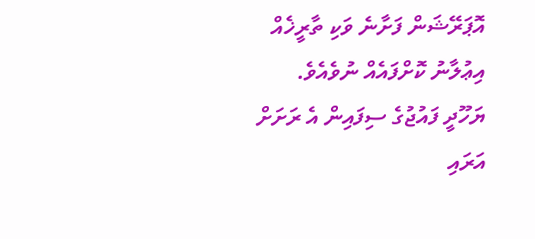އޮޕަރޭޝަން ފަށާނެ ވަކި ތާރީޚެއް އިޢުލާނު ކޮށްފައެއް ނުވެއެވެ.
ޔަހޫދީ ފައުޖުގެ ސިފައިން އެ ރަށަށް އަރައި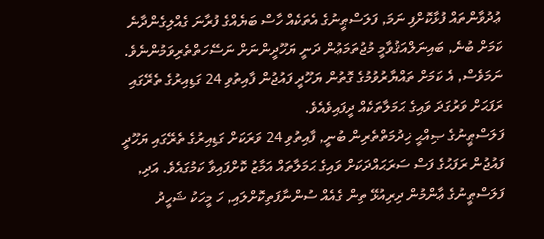ޢުދުވާންތައް ފުޅާކޮށްފި ނަމަ, ފަލަސްޠީނުގެ އެތަކެއް ހާސް ބަޔެއްގެ ފުރާނަ ގެއްލިގެންދާނެ ކަމަށް ބުނެ, ބައިނަލްއަޤުވާމީ މުޖުތަމަޢުން ދަނީ ޔަހޫދީންނަށް ނަސޭހަތްތެރިވަމުންނެވެ. ނަމަވެސް, އެ ކަމަށް ތައްޔާރުވުމުގެ ގޮތުން ޔަހޫދީ ފައުޖުން ފާއިތުވި 24 ގަޑިއިރުގެ ތެރޭގައި ރަފަޙަށް ވަރުގަދަ ވައިގެ ޙަމަލާތަކެއް ދީފައިވެއެވެ.
ފަލަސްޠީނުގެ ޞިއްޙީ ޚިދުމަތްތެރިން ބުނީ, ފާއިތުވި 24 ވަރަކަށް ގަޑިއިރުގެ ތެރޭގައި ޔަހޫދީ ފައުޖުން ރަފަޙުގެ ފަސް ސަރަޙައްދަކަށް ވައިގެ ޙަމަލާތައް އަމާޒު ކޮށްފައިވާ ކަމުގައެވެ. އަދި, ފަލަސްޠީނުގެ ޢާންމުން ދިރިއުޅޭ ތިން ގެއެއް ސުންނާފަތިކޮށްލައި, ހަ މީހަކު ޝަހީދު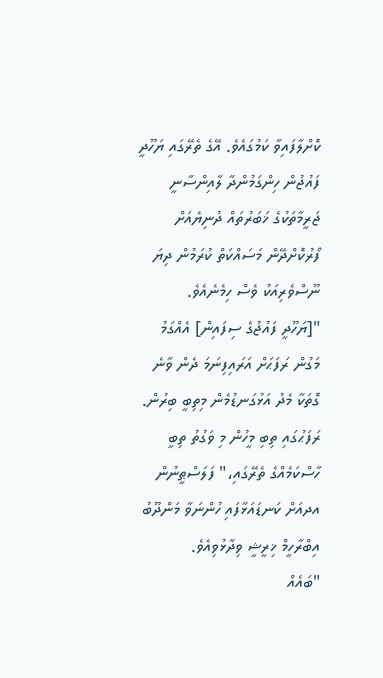ކޮށްލާފައިވާ ކަމުގައެވެ. އޭގެ ތެރޭގައި ޔަހޫދީ ފައުޖުން ހިންގަމުންދާ ލާއިންސާނީ ޖަރީމާތަކުގެ ޚަބަރުތައް ދުނިޔެއަށް ފޯރުކޮށްދޭން މަސައްކަތް ކުރަމުން ދިޔަ ނޫސްވެރިއަކު ވެސް ހިމެނެއެވެ.
"[ޔަހޫދީ ފައުޖުގެ ސިފައިން] އެއްގަމު މަގުން ރަފަޙަށް އަރައިފިނަމަ ދެން ވާނެ ގޮތަކާ މެދު އަޅުގަނޑުމެން މިތިބީ ބިރުން. ރަފަޙުގައި ތިބި މީހުން މި ވަގުތު ތިބީ ހާސްކަމެއްގެ ތެރޭގައި،" ފަލަސްޠީނުން އދއަށް ކަނޑައަޅާފައި ހުންނަވާ މަންދޫބު އިބްރާހީމް ޚިރީޝީ ވިދާޅުވިއެވެ.
"ބައެއް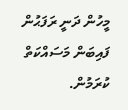މީހުން ދަނީ ރަފަޙުން ފައިބަން މަސައްކަތް ކުރަމުން.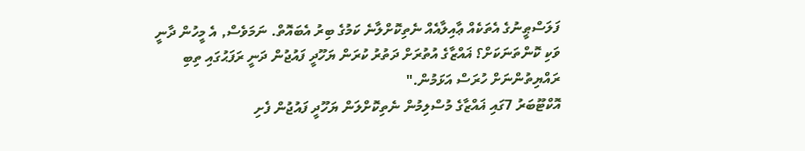ފަލަސްޠީނުގެ އެތަކެއް ޢާއިލާއެއް ނެތިކޮށްލާނެ ކަމުގެ ބިރު އެބައޮތް. ނަމަވެސް, އެ މީހުން ދާނީ ވަކި ކޮންތަނަކަށް؟ ޣައްޒާގެ އުތުރަށް ދަތުރު ކުރަން ޔަހޫދީ ފައުޖުން ދަނީ ރަފަޙުގައި ތިބި ރައްޔިތުންނަށް ހުރަސް އަޅަމުން."
އޮކްޓޫބަރު 7ގައި ޣައްޒާގެ މުސްލިމުން ނެތިކޮށްލަން ޔަހޫދީ ފައުޖުން ފެށި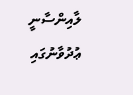ލާއިންސާނީ ޢުދުވާނުގައި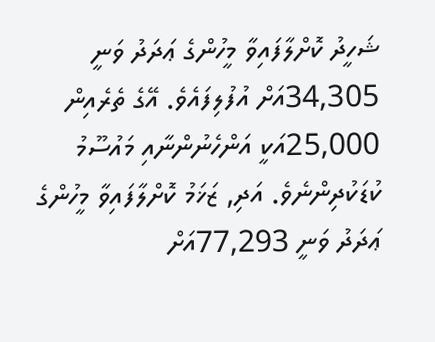ޝަހީދު ކޮށްލާފައިވާ މީހުންގެ ޢަދަދު ވަނީ 34,305އަށް އުފުލިފައެވެ. އޭގެ ތެރެއިން 25,000އަކީ އަންހެނުންނާއި މައުސޫމު ކުޑަކުދިންނެވެ. އަދި, ޒަޚަމު ކޮށްލާފައިވާ މީހުންގެ ޢަދަދު ވަނީ 77,293އަށް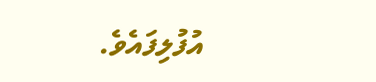އުފުލިފައެވެ.